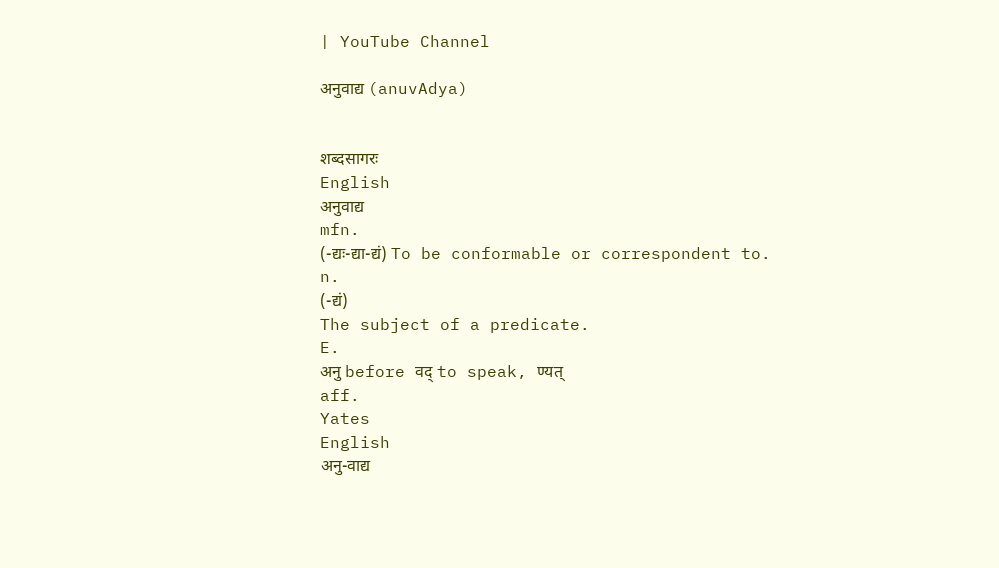| YouTube Channel

अनुवाद्य (anuvAdya)


शब्दसागरः
English
अनुवाद्य
mfn.
(-द्यः-द्या-द्यं) To be conformable or correspondent to.
n.
(-द्यं)
The subject of a predicate.
E.
अनु before वद् to speak, ण्यत्
aff.
Yates
English
अनु-वाद्य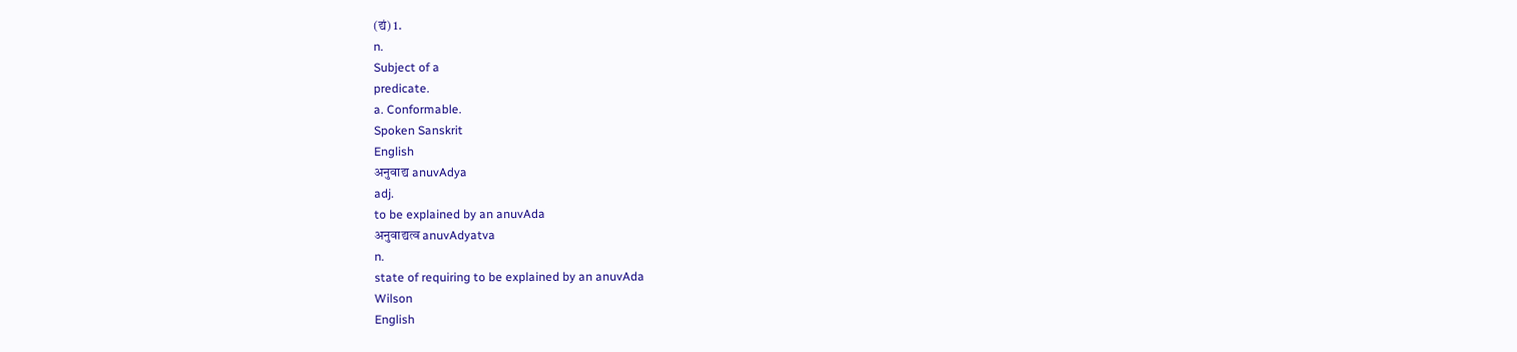(द्यं) 1.
n.
Subject of a
predicate.
a. Conformable.
Spoken Sanskrit
English
अनुवाद्य anuvAdya
adj.
to be explained by an anuvAda
अनुवाद्यत्व anuvAdyatva
n.
state of requiring to be explained by an anuvAda
Wilson
English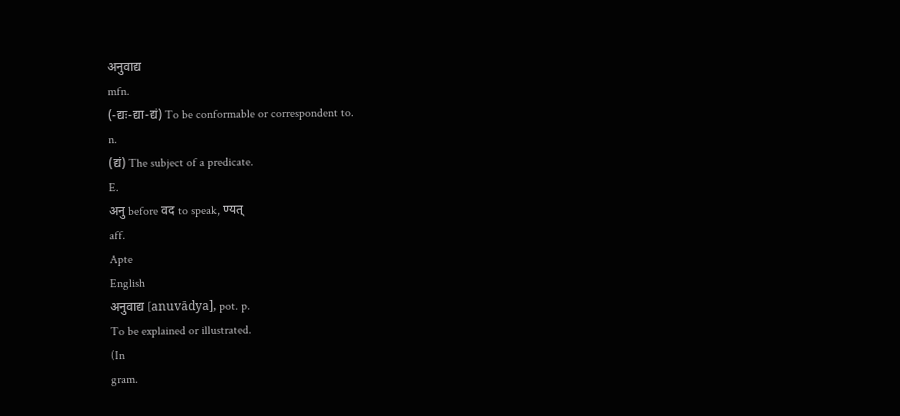अनुवाद्य
mfn.
(-द्यः-द्या-द्यं) To be conformable or correspondent to.
n.
(द्यं) The subject of a predicate.
E.
अनु before वद to speak, ण्यत्
aff.
Apte
English
अनुवाद्य [anuvādya], pot. p.
To be explained or illustrated.
(In
gram.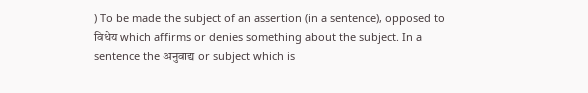) To be made the subject of an assertion (in a sentence), opposed to विधेय which affirms or denies something about the subject. In a sentence the अनुवाद्य or subject which is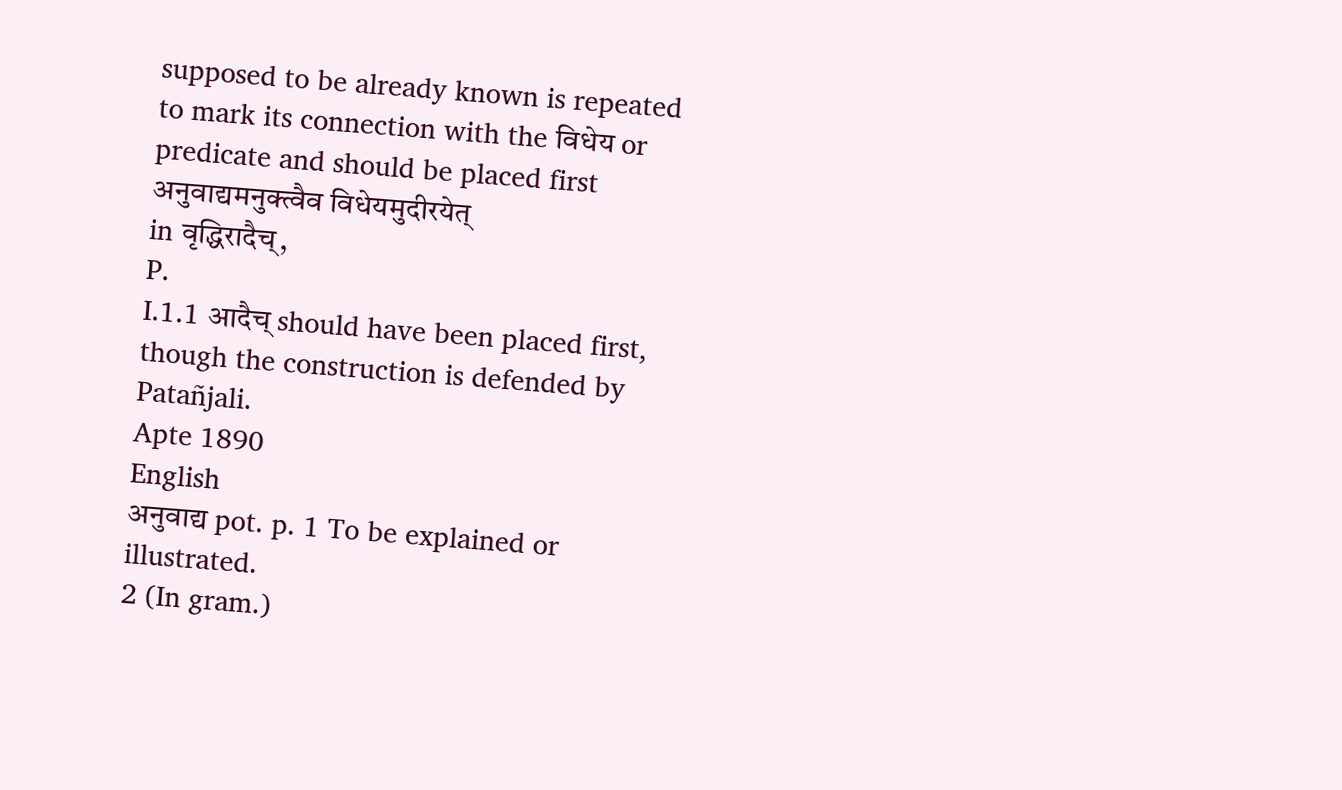supposed to be already known is repeated to mark its connection with the विधेय or predicate and should be placed first
अनुवाद्यमनुक्त्वैव विधेयमुदीरयेत्
in वृद्धिरादैच्,
P.
I.1.1 आदैच् should have been placed first, though the construction is defended by Patañjali.
Apte 1890
English
अनुवाद्य pot. p. 1 To be explained or illustrated.
2 (In gram.)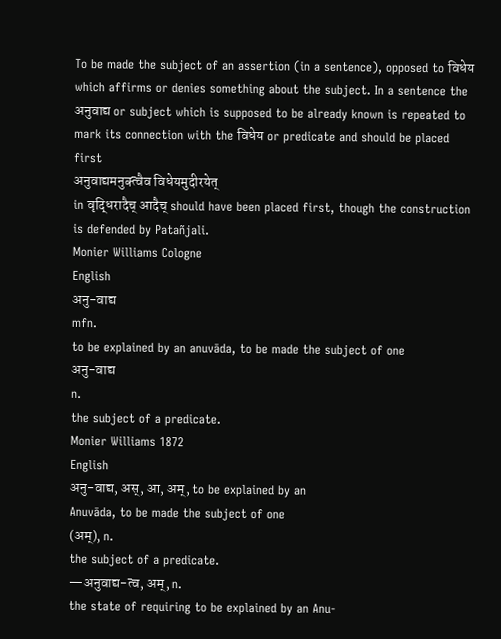To be made the subject of an assertion (in a sentence), opposed to विधेय which affirms or denies something about the subject. In a sentence the अनुवाद्य or subject which is supposed to be already known is repeated to mark its connection with the विधेय or predicate and should be placed first
अनुवाद्यमनुक्त्वैव विधेयमुदीरयेत्
in वृद्धिरादैच् आदैच् should have been placed first, though the construction is defended by Patañjali.
Monier Williams Cologne
English
अनु-वाद्य
mfn.
to be explained by an anuvāda, to be made the subject of one
अनु-वाद्य
n.
the subject of a predicate.
Monier Williams 1872
English
अनु-वाद्य, अस्, आ, अम्, to be explained by an
Anuvāda, to be made the subject of one
(अम्), n.
the subject of a predicate.
—अनुवाद्य-त्व, अम्, n.
the state of requiring to be explained by an Anu-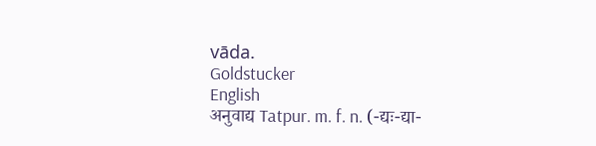vāda.
Goldstucker
English
अनुवाद्य Tatpur. m. f. n. (-द्यः-द्या-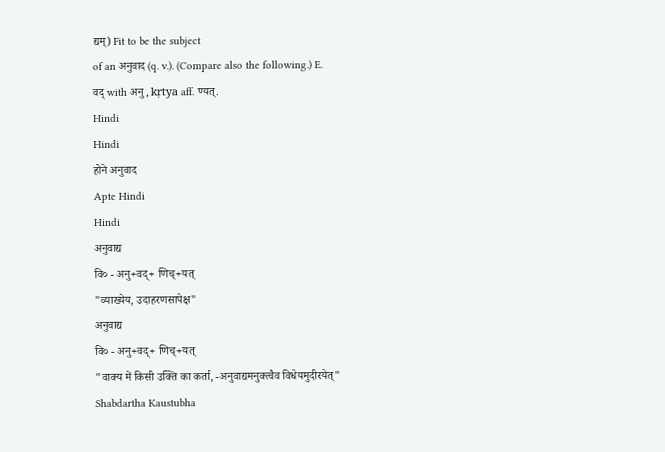द्यम्) Fit to be the subject
of an अनुवाद (q. v.). (Compare also the following.) E.
वद् with अनु, kṛtya aff. ण्यत्.
Hindi
Hindi
होने अनुवाद
Apte Hindi
Hindi
अनुवाद्य
वि० - अनु+वद्+ णिच्+यत्
"व्याख्येय, उदाहरणसापेक्ष"
अनुवाद्य
वि० - अनु+वद्+ णिच्+यत्
"वाक्य में किसी उक्ति का कर्ता, -अनुवाद्यमनुक्त्वैव विधेयमुदीरयेत्"
Shabdartha Kaustubha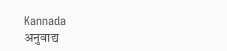Kannada
अनुवाद्य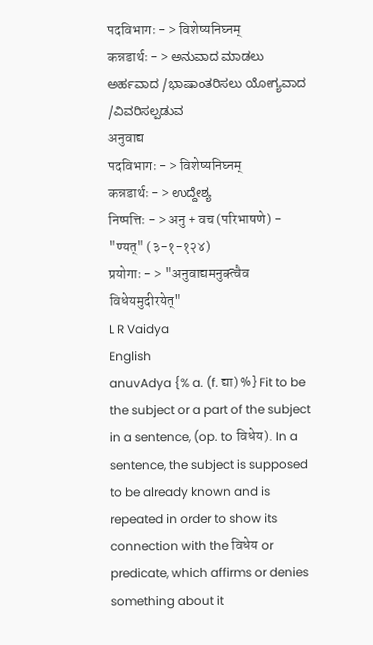पदविभागः - > विशेष्यनिघ्नम्
कन्नडार्थः - > ಅನುವಾದ ಮಾಡಲು ಅರ್ಹವಾದ /ಭಾಷಾಂತರಿಸಲು ಯೋಗ್ಯವಾದ /ವಿವರಿಸಲ್ಪಡುವ
अनुवाद्य
पदविभागः - > विशेष्यनिघ्नम्
कन्नडार्थः - > ಉದ್ದೇಶ್ಯ
निष्पत्तिः - > अनु + वच (परिभाषणे) - "ण्यत्" (३-१-१२४)
प्रयोगाः - > "अनुवाद्यमनुक्त्वैव विधेयमुदीरयेत्"
L R Vaidya
English
anuvAdya {% a. (f. द्या) %} Fit to be the subject or a part of the subject in a sentence, (op. to विधेय). In a sentence, the subject is supposed to be already known and is repeated in order to show its connection with the विधेय or predicate, which affirms or denies something about it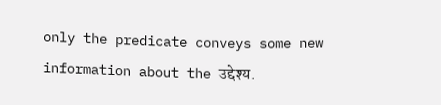only the predicate conveys some new information about the उद्देश्य.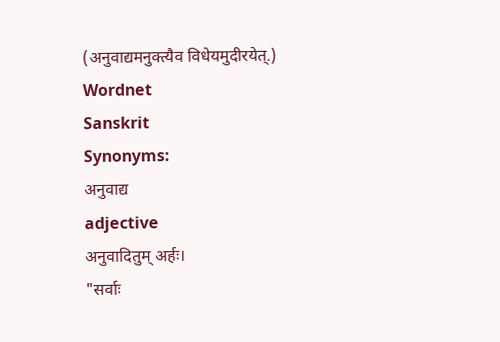(अनुवाद्यमनुक्त्यैव विधेयमुदीरयेत्.)
Wordnet
Sanskrit
Synonyms:
अनुवाद्य
adjective
अनुवादितुम् अर्हः।
"सर्वाः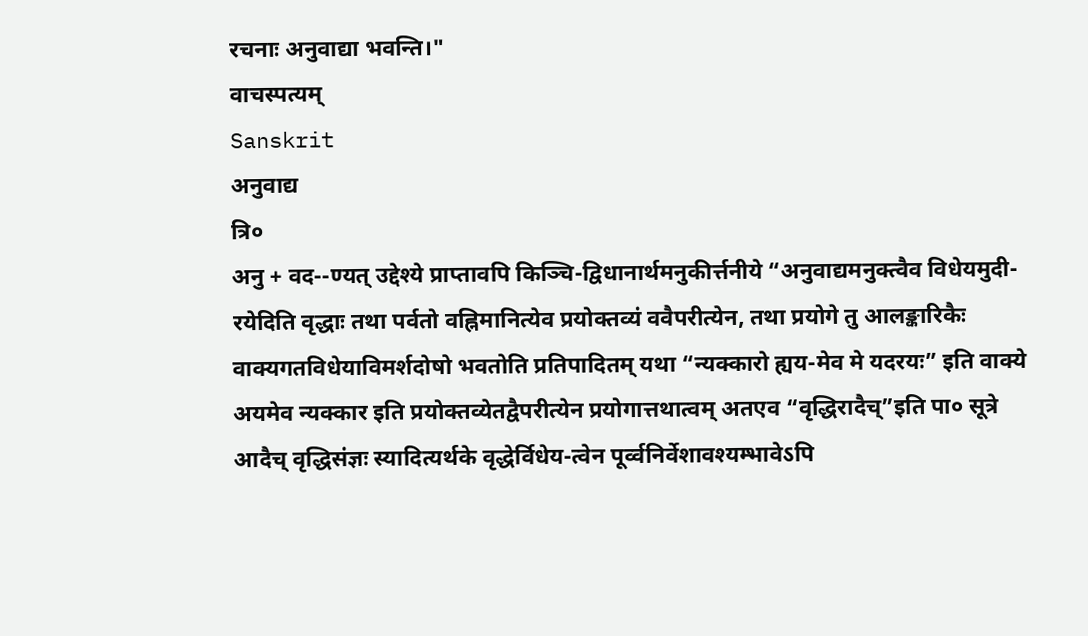रचनाः अनुवाद्या भवन्ति।"
वाचस्पत्यम्
Sanskrit
अनुवाद्य
त्रि०
अनु + वद--ण्यत् उद्देश्ये प्राप्तावपि किञ्चि-द्विधानार्थमनुकीर्त्तनीये “अनुवाद्यमनुक्त्वैव विधेयमुदी-रयेदिति वृद्धाः तथा पर्वतो वह्निमानित्येव प्रयोक्तव्यं ववैपरीत्येन, तथा प्रयोगे तु आलङ्कारिकैः वाक्यगतविधेयाविमर्शदोषो भवतोति प्रतिपादितम् यथा “न्यक्कारो ह्यय-मेव मे यदरयः” इति वाक्ये अयमेव न्यक्कार इति प्रयोक्तव्येतद्वैपरीत्येन प्रयोगात्तथात्वम् अतएव “वृद्धिरादैच्”इति पा० सूत्रे आदैच् वृद्धिसंज्ञः स्यादित्यर्थके वृद्धेर्विधेय-त्वेन पूर्व्वनिर्वेशावश्यम्भावेऽपि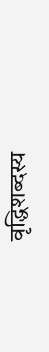वृद्धिशब्दस्य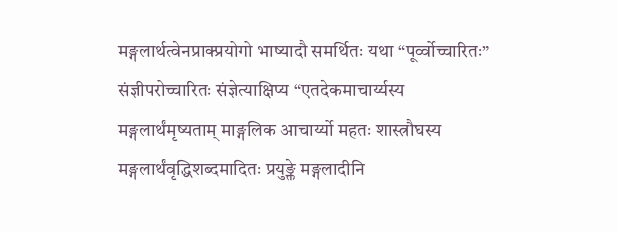मङ्गलार्थत्वेनप्राक्प्रयोगो भाष्यादौ समर्थितः यथा “पूर्व्वोच्चारितः” संज्ञीपरोच्चारितः संज्ञेत्याक्षिप्य “एतदेकमाचार्य्यस्य मङ्गलार्थंमृष्यताम् माङ्गलिक आचार्य्यो महतः शास्त्रौघस्य मङ्गलार्थंवृद्धिशब्दमादितः प्रयुङ्क्ते मङ्गलादीनि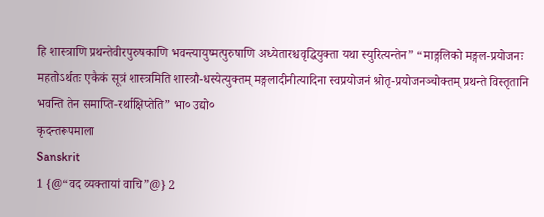हि शास्त्राणि प्रथन्तेवीरपुरुषकाणि भवन्त्यायुष्मत्पुरुषाणि अध्येतारश्चवृद्धियुक्ता यथा स्युरित्यन्तेन” “माङ्गलिको मङ्गल-प्रयोजनः महतोऽर्थतः एकैकं सूत्रं शास्त्रमिति शास्त्रौ-धस्येत्युक्तम् मङ्गलादीनीत्यादिना स्वप्रयोजनं श्रोतृ-प्रयोजनञ्चोक्तम् प्रथन्ते विस्तृतानि भवन्ति तेन समाप्ति-रर्थाक्षिप्तेति” भा० उद्यो०
कृदन्तरूपमाला
Sanskrit
1 {@“वद व्यक्तायां वाचि”@} 2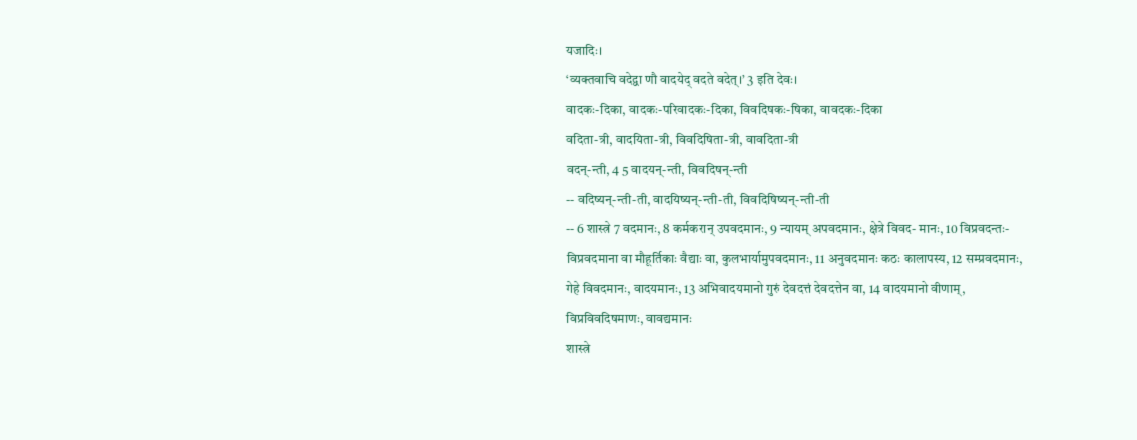यजादिः।
‘व्यक्तवाचि वदेद्वा णौ वादयेद् वदते वदेत्।’ 3 इति देवः।
वादकः-दिका, वादकः-परिवादकः-दिका, विवदिषकः-षिका, वावदकः-दिका
वदिता-त्री, वादयिता-त्री, विवदिषिता-त्री, वावदिता-त्री
वदन्-न्ती, 4 5 वादयन्-न्ती, विवदिषन्-न्ती
-- वदिष्यन्-न्ती-ती, वादयिष्यन्-न्ती-ती, विवदिषिष्यन्-न्ती-ती
-- 6 शास्त्रे 7 वदमानः, 8 कर्मकरान् उपवदमानः, 9 न्यायम् अपवदमानः, क्षेत्रे विवद- मानः, 10 विप्रवदन्तः-विप्रवदमाना वा मौहूर्तिकाः वैद्याः वा, कुलभार्यामुपवदमानः, 11 अनुवदमानः कठः कालापस्य, 12 सम्प्रवदमानः, गेहे विवदमानः, वादयमानः, 13 अभिवादयमानो गुरुं देवदत्तं देवदत्तेन वा, 14 वादयमानो वीणाम्, विप्रविवदिषमाणः, वावद्यमानः
शास्त्रे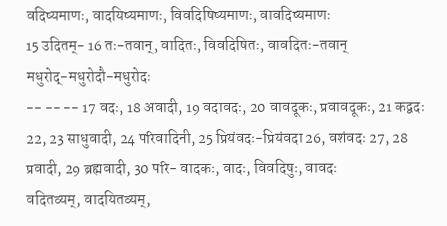वदिष्यमाणः, वादयिष्यमाणः, विवदिषिष्यमाणः, वावदिष्यमाणः
15 उदितम्- 16 तः-तवान्, वादितः, विवदिषितः, वावदितः-तवान्
मधुरोद्-मधुरोदौ-मधुरोदः
-- -- -- 17 वदः, 18 अवादी, 19 वदावदः, 20 वावदूकः, प्रवावदूकः, 21 कद्वदः 22, 23 साधुवादी, 24 परिवादिनी, 25 प्रियंवदः-प्रियंवदा 26, वशंवदः 27, 28 प्रवादी, 29 ब्रह्मवादी, 30 परि- वादकः, वादः, विवदिषुः, वावदः
वदितव्यम्, वादयितव्यम्,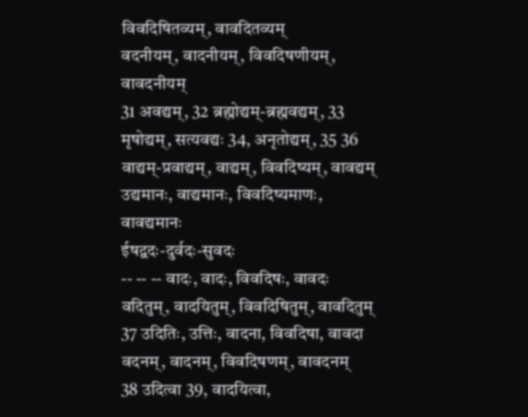विवदिषितव्यम्, वावदितव्यम्
वदनीयम्, वादनीयम्, विवदिषणीयम्, वावदनीयम्
31 अवद्यम्, 32 ब्रह्मोद्यम्-ब्रह्मवद्यम्, 33 मृषोद्यम्, सत्यवद्यः 34, अनृतोद्यम्, 35 36 वाद्यम्-प्रवाद्यम्, वाद्यम्, विवदिष्यम्, वावद्यम्
उद्यमानः, वाद्यमानः, विवदिष्यमाणः, वावद्यमानः
ईषद्वदः-दुर्वदः-सुवदः
-- -- -- वादः, वादः, विवदिषः, वावदः
वदितुम्, वादयितुम्, विवदिषितुम्, वावदितुम्
37 उदितिः, उत्तिः, वादना, विवदिषा, वावदा
वदनम्, वादनम्, विवदिषणम्, वावदनम्
38 उदित्वा 39, वादयित्वा,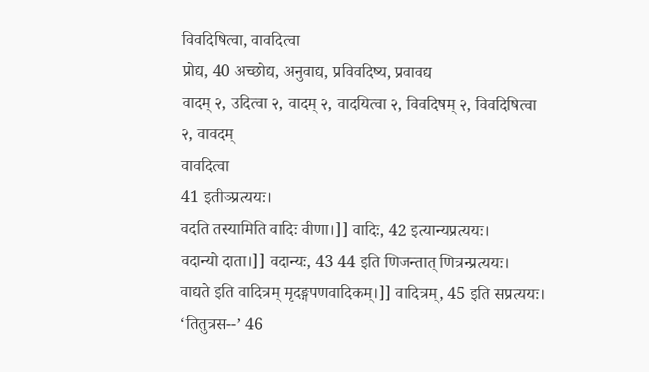विवदिषित्वा, वावदित्वा
प्रोद्य, 40 अच्छोद्य, अनुवाद्य, प्रविवदिष्य, प्रवावद्य
वादम् २, उदित्वा २, वादम् २, वादयित्वा २, विवदिषम् २, विवदिषित्वा २, वावदम्
वावदित्वा
41 इतीञ्प्रत्ययः।
वदति तस्यामिति वादिः वीणा।]] वादिः, 42 इत्यान्यप्रत्ययः।
वदान्यो दाता।]] वदान्यः, 43 44 इति णिजन्तात् णित्रन्प्रत्ययः।
वाद्यते इति वादित्रम् मृदङ्गपणवादिकम्।]] वादित्रम्, 45 इति सप्रत्ययः।
‘तितुत्रस--’ 46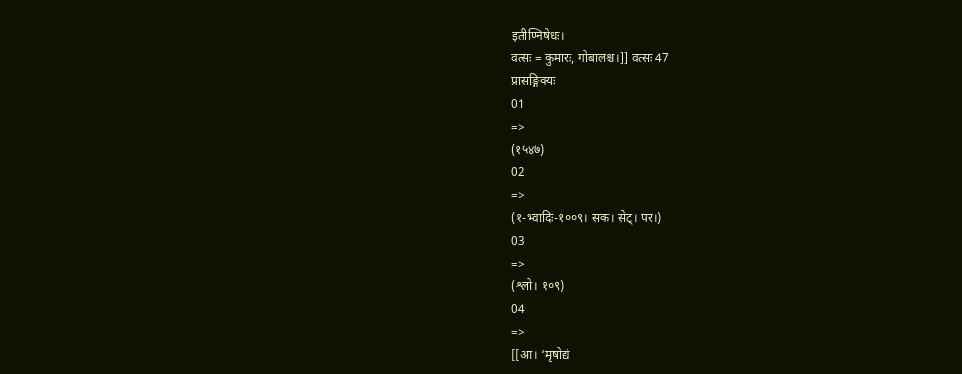इतीण्निषेधः।
वत्सः = कुमारः, गोबालश्च।]] वत्सः 47
प्रासङ्गिक्यः
01
=>
(१५४७)
02
=>
(१-भ्वादिः-१००९। सक। सेट्। पर।)
03
=>
(श्लो। १०९)
04
=>
[[आ। ‘मृषोद्यं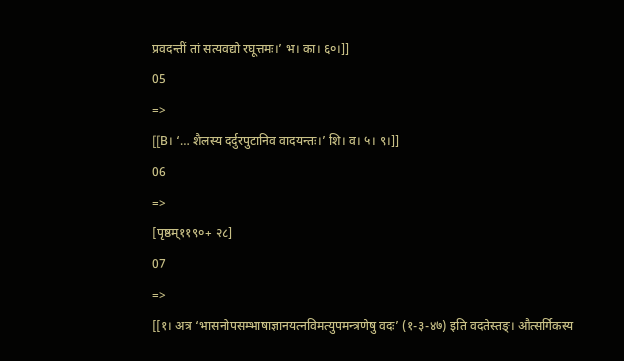प्रवदन्तीं तां सत्यवद्यो रघूत्तमः।’ भ। का। ६०।]]
05
=>
[[B। ‘… शैलस्य दर्दुरपुटानिव वादयन्तः।’ शि। व। ५। ९।]]
06
=>
[पृष्ठम्११९०+ २८]
07
=>
[[१। अत्र ‘भासनोपसम्भाषाज्ञानयत्नविमत्युपमन्त्रणेषु वदः’ (१-३-४७) इति वदतेस्तङ्। औत्सर्गिकस्य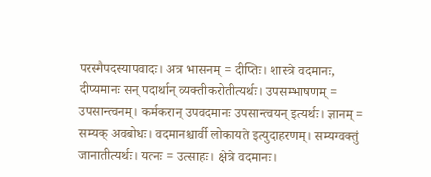परस्मैपदस्यापवादः। अत्र भासनम् = दीप्तिः। शास्त्रे वदमानः, दीप्यमानः सन् पदार्थान् व्यक्तीकरोतीत्यर्थः। उपसम्भाषणम् = उपसान्त्वनम्। कर्मकरान् उपवदमानः उपसान्त्वयन् इत्यर्थः। ज्ञानम् = सम्यक् अवबोधः। वदमानश्चार्वी लोकायते इत्युदाहरणम्। सम्यग्वक्तुं जानातीत्यर्थः। यत्नः = उत्साहः। क्षेत्रे वदमानः।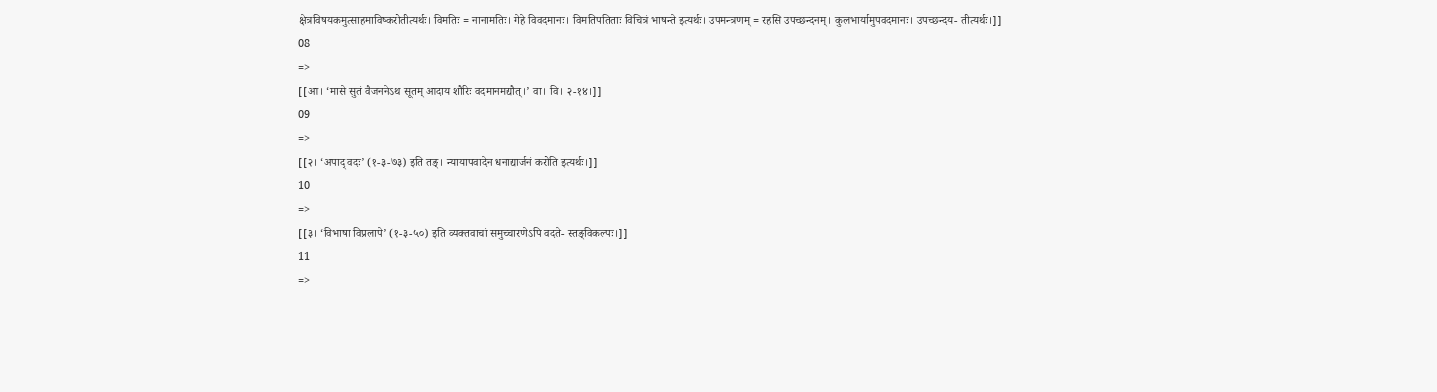क्षेत्रविषयकमुत्साहमाविष्करोतीत्यर्थः। विमतिः = नानामतिः। गेहे विवदमानः। विमतिपतिताः विचित्रं भाषन्ते इत्यर्थः। उपमन्त्रणम् = रहसि उपच्छन्दनम्। कुलभार्यामुपवदमानः। उपच्छन्दय- तीत्यर्थः।]]
08
=>
[[आ। ‘मासे सुतं वैजननेऽथ सूतम् आदाय शौरिः वदमानमद्यौत्।’ वा। वि। २-१४।]]
09
=>
[[२। ‘अपाद् वदः’ (१-३-७३) इति तङ्। न्यायापवादेन धनाद्यार्जनं करोति इत्यर्थः।]]
10
=>
[[३। ‘विभाषा विप्रलापे’ (१-३-५०) इति व्यक्तवाचां समुच्चारणेऽपि वदते- स्तङ्विकल्पः।]]
11
=>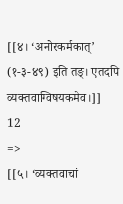[[४। ‘अनोरकर्मकात्’ (१-३-४९) इति तङ्। एतदपि व्यक्तवाग्विषयकमेव।]]
12
=>
[[५। ‘व्यक्तवाचां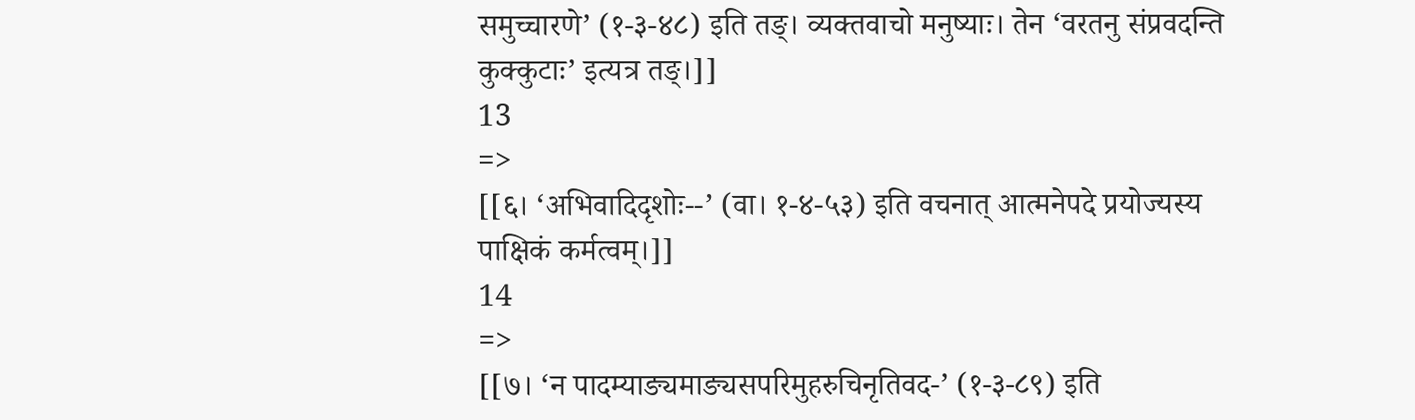समुच्चारणे’ (१-३-४८) इति तङ्। व्यक्तवाचो मनुष्याः। तेन ‘वरतनु संप्रवदन्ति कुक्कुटाः’ इत्यत्र तङ्।]]
13
=>
[[६। ‘अभिवादिदृशोः--’ (वा। १-४-५३) इति वचनात् आत्मनेपदे प्रयोज्यस्य पाक्षिकं कर्मत्वम्।]]
14
=>
[[७। ‘न पादम्याङ्यमाङ्यसपरिमुहरुचिनृतिवद-’ (१-३-८९) इति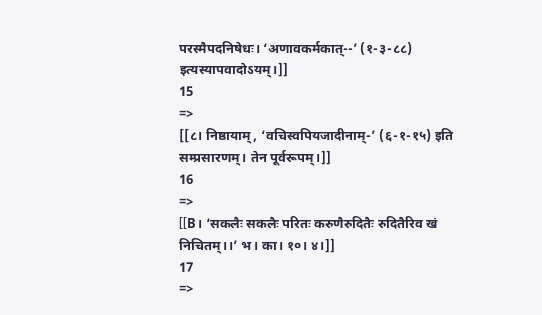परस्मैपदनिषेधः। ‘अणावकर्मकात्--’ (१-३-८८) इत्यस्यापवादोऽयम्।]]
15
=>
[[८। निष्ठायाम्, ‘वचिस्वपियजादीनाम्-’ (६-१-१५) इति सम्प्रसारणम्। तेन पूर्वरूपम्।]]
16
=>
[[B। ‘सकलैः सकलैः परितः करुणैरुदितैः रुदितैरिव खं निचितम्।।’ भ। का। १०। ४।]]
17
=>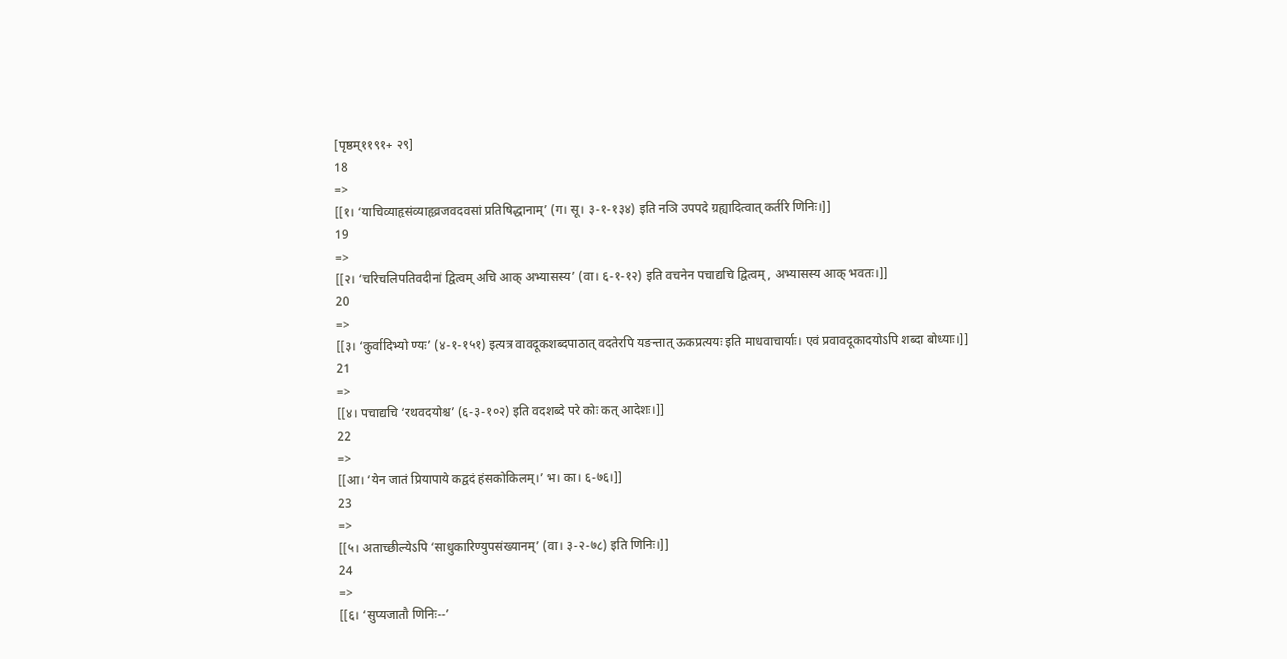[पृष्ठम्११९१+ २९]
18
=>
[[१। ‘याचिव्याहृसंव्याहृव्रजवदवसां प्रतिषिद्धानाम्’ (ग। सू। ३-१-१३४) इति नञि उपपदे ग्रह्यादित्वात् कर्तरि णिनिः।]]
19
=>
[[२। ‘चरिचलिपतिवदीनां द्वित्वम् अचि आक् अभ्यासस्य’ (वा। ६-१-१२) इति वचनेन पचाद्यचि द्वित्वम्, अभ्यासस्य आक् भवतः।]]
20
=>
[[३। ‘कुर्वादिभ्यो ण्यः’ (४-१-१५१) इत्यत्र वावदूकशब्दपाठात् वदतेरपि यङन्तात् ऊकप्रत्ययः इति माधवाचार्याः। एवं प्रवावदूकादयोऽपि शब्दा बोध्याः।]]
21
=>
[[४। पचाद्यचि ‘रथवदयोश्च’ (६-३-१०२) इति वदशब्दे परे कोः कत् आदेशः।]]
22
=>
[[आ। ‘येन जातं प्रियापाये कद्वदं हंसकोकिलम्।’ भ। का। ६-७६।]]
23
=>
[[५। अताच्छील्येऽपि ‘साधुकारिण्युपसंख्यानम्’ (वा। ३-२-७८) इति णिनिः।]]
24
=>
[[६। ‘सुप्यजातौ णिनिः--’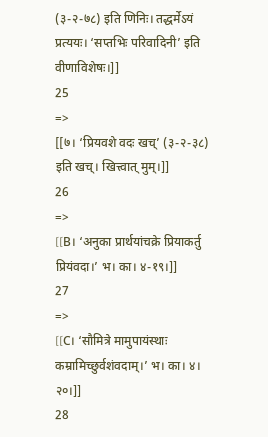(३-२-७८) इति णिनिः। तद्धर्मेऽयं प्रत्ययः। ‘सप्तभिः परिवादिनी’ इति वीणाविशेषः।]]
25
=>
[[७। ‘प्रियवशे वदः खच्’ (३-२-३८) इति खच्। खित्त्वात् मुम्।]]
26
=>
[[B। ‘अनुका प्रार्थयांचक्रे प्रियाकर्तु प्रियंवदा।’ भ। का। ४-१९।]]
27
=>
[[C। ‘सौमित्रे मामुपायंस्थाः कम्रामिच्छुर्वशंवदाम्।’ भ। का। ४। २०।]]
28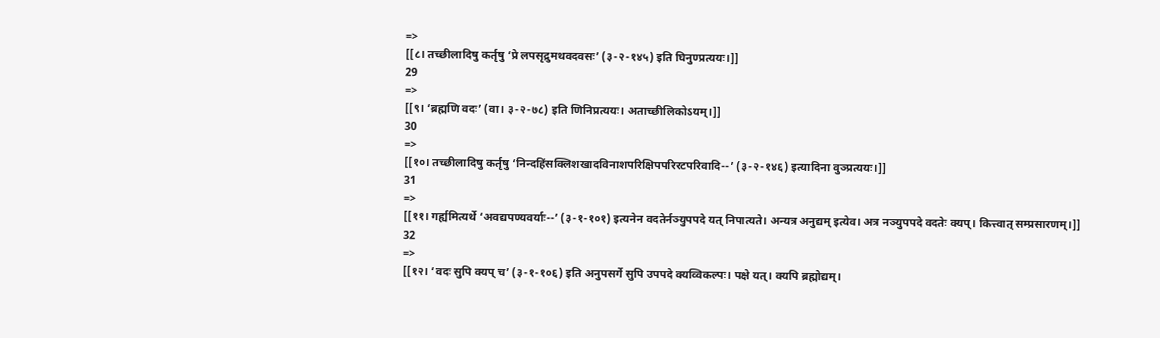=>
[[८। तच्छीलादिषु कर्तृषु ‘प्रे लपसृद्रुमथवदवसः’ (३-२-१४५) इति घिनुण्प्रत्ययः।]]
29
=>
[[९। ‘ब्रह्मणि वदः’ (वा। ३-२-७८) इति णिनिप्रत्ययः। अताच्छीलिकोऽयम्।]]
30
=>
[[१०। तच्छीलादिषु कर्तृषु ‘निन्दहिंसक्लिशखादविनाशपरिक्षिपपरिरटपरिवादि--’ (३-२-१४६) इत्यादिना वुञ्प्रत्ययः।]]
31
=>
[[११। गर्ह्यमित्यर्थे ‘अवद्यपण्यवर्याः--’ (३-१-१०१) इत्यनेन वदतेर्नञ्युपपदे यत् निपात्यते। अन्यत्र अनुद्यम् इत्येव। अत्र नञ्युपपदे वदतेः क्यप्। कित्त्वात् सम्प्रसारणम्।]]
32
=>
[[१२। ‘वदः सुपि क्यप् च’ (३-१-१०६) इति अनुपसर्गे सुपि उपपदे क्यव्विकल्पः। पक्षे यत्। क्यपि ब्रह्मोद्यम्।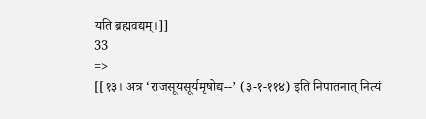यति ब्रह्मवद्यम्।]]
33
=>
[[१३। अत्र ‘राजसूयसूर्यमृषोद्य--’ (३-१-११४) इति निपातनात् नित्यं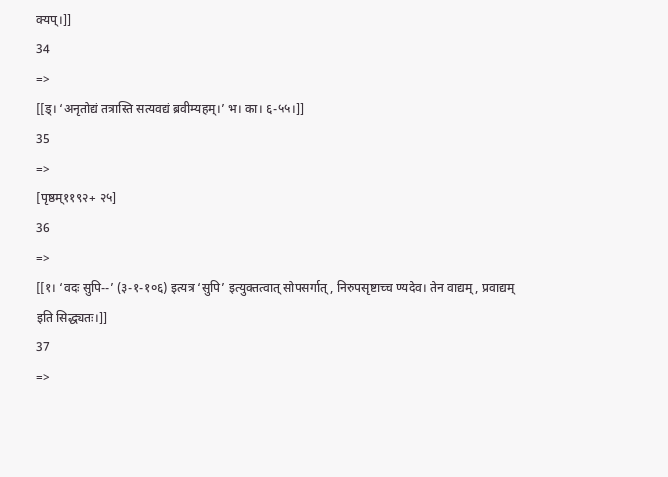क्यप्।]]
34
=>
[[ड्। ‘अनृतोद्यं तत्रास्ति सत्यवद्यं ब्रवीम्यहम्।’ भ। का। ६-५५।]]
35
=>
[पृष्ठम्११९२+ २५]
36
=>
[[१। ‘वदः सुपि--’ (३-१-१०६) इत्यत्र ‘सुपि’ इत्युक्तत्वात् सोपसर्गात्, निरुपसृष्टाच्च ण्यदेव। तेन वाद्यम्, प्रवाद्यम् इति सिद्ध्यतः।]]
37
=>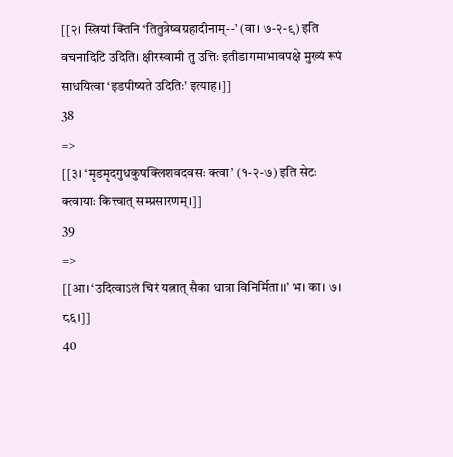[[२। स्त्रियां क्तिनि ‘तितुत्रेष्वग्रहादीनाम्--’ (वा। ७-२-९) इति वचनादिटि उदिति। क्षीरस्वामी तु उत्तिः इतीडागमाभावपक्षे मुख्यं रूपं साधयित्वा ‘इडपीष्यते उदितिः’ इत्याह।]]
38
=>
[[३। ‘मृडमृदगुधकुषक्लिशवदवसः क्त्वा’ (१-२-७) इति सेटः क्त्वायाः कित्त्वात् सम्प्रसारणम्।]]
39
=>
[[आ। ‘उदित्वाऽलं चिरं यत्नात् सैका धात्रा विनिर्मिता।।’ भ। का। ७। ८६।]]
40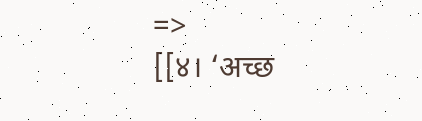=>
[[४। ‘अच्छ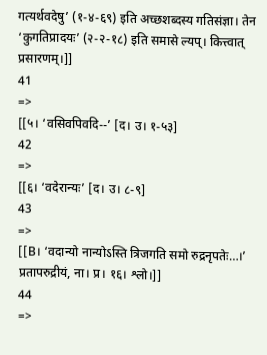गत्यर्थवदेषु’ (१-४-६९) इति अच्छशब्दस्य गतिसंज्ञा। तेन ‘कुगतिप्रादयः’ (२-२-१८) इति समासे ल्यप्। कित्त्वात् प्रसारणम्।]]
41
=>
[[५। ‘वसिवपिवदि--’ [द। उ। १-५३]
42
=>
[[६। ‘वदेरान्यः’ [द। उ। ८-९]
43
=>
[[B। ‘वदान्यो नान्योऽस्ति त्रिजगति समो रुद्रनृपतेः…।’ प्रतापरुद्रीयं, ना। प्र। १६। श्लो।]]
44
=>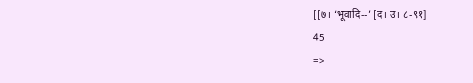[[७। ‘भूवादि--’ [द। उ। ८-९१]
45
=>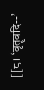[[८। ‘वृतॄवदि--’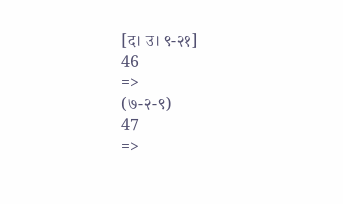[द। उ। ९-२१]
46
=>
(७-२-९)
47
=>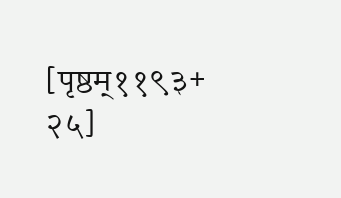[पृष्ठम्११९३+ २५]